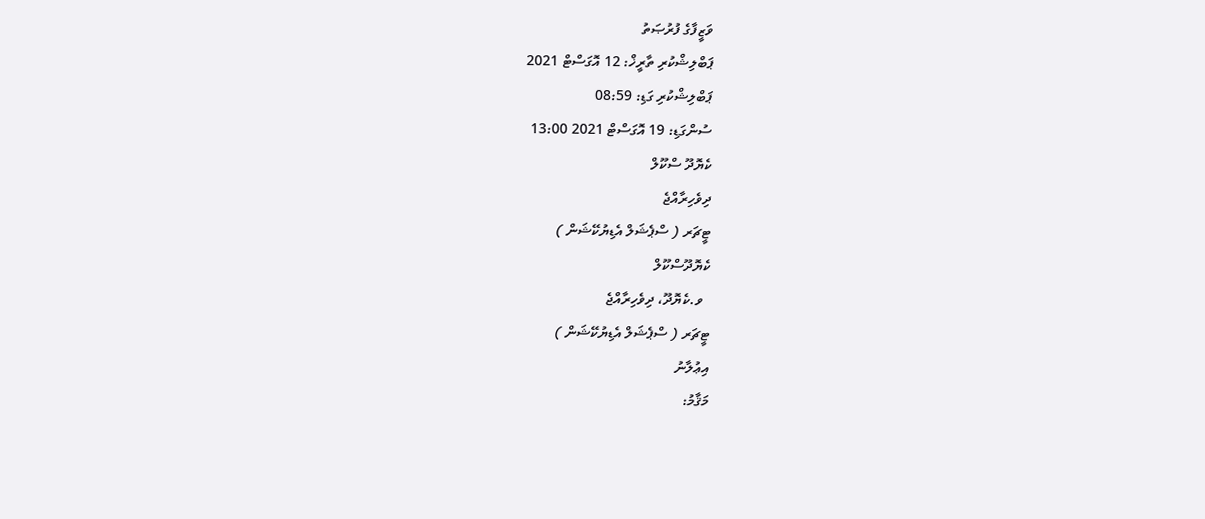ވަޒީފާގެ ފުރުޞަތު
ޕަބްލިޝްކުރި ތާރީޚް: 12 އޮގަސްޓް 2021
ޕަބްލިޝްކުރި ގަޑި: 08:59
ސުންގަޑި: 19 އޮގަސްޓް 2021 13:00
ކެޔޮދޫ ސްކޫލް
ދިވެހިރާއްޖެ
ޓީޗަރ ( ސްޕެޝަލް އެޑިޔުކޭޝަން )
ކެޔޮދޫސްކޫލް
  ވ.ކެޔޮދޫ، ދިވެހިރާއްޖެ
ޓީޗަރ ( ސްޕެޝަލް އެޑިޔުކޭޝަން )
އިޢުލާނު
މަޤާމު: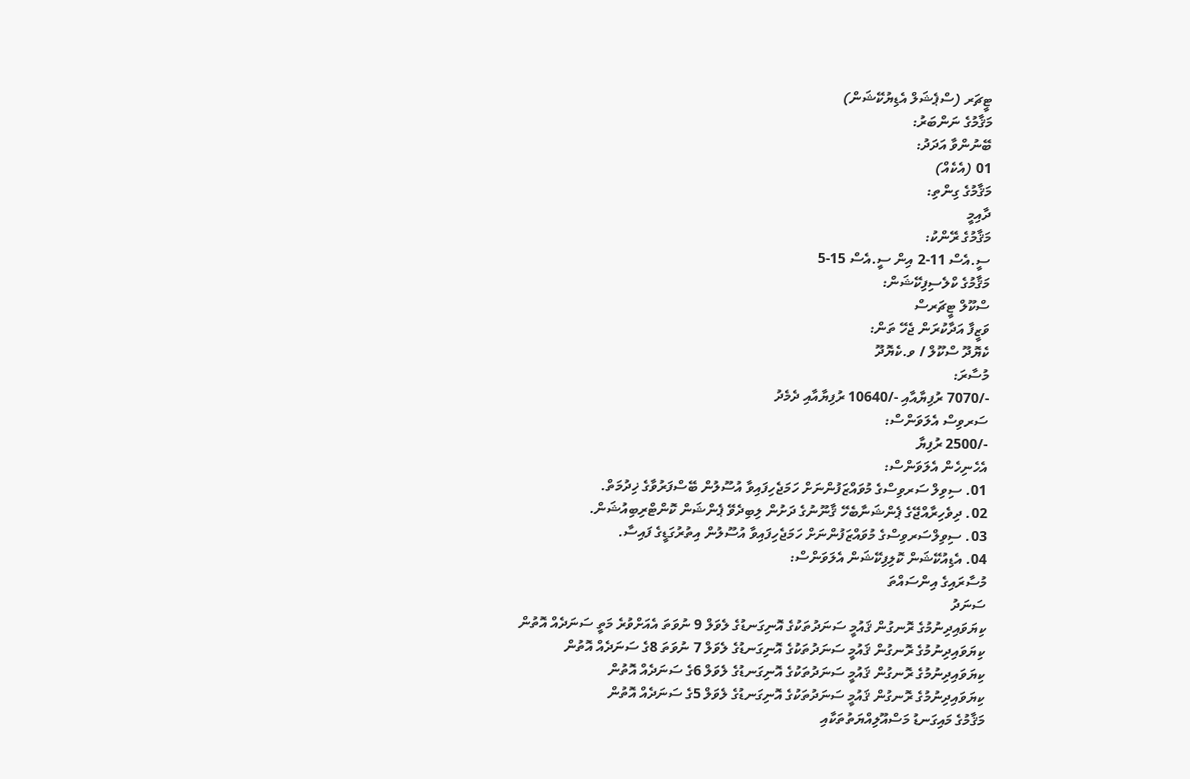ޓީޗަރ (ސްޕެޝަލް އެޑިޔުކޭޝަން)
މަޤާމުގެ ނަންބަރު:
ބޭނުންވާ އަދަދު:
01 (އެކެއް)
މަޤާމުގެ ގިންތި:
ދާއިމީ
މަޤާމުގެ ރޭންކު:
ސީ.އެސް 11-2 އިން ސީ.އެސް 15-5
މަޤާމުގެ ކްލެސިފިކޭޝަން:
ސްކޫލް ޓީޗަރސް
ވަޒީފާ އަދާކުރަން ޖެހޭ ތަން:
ކެޔޮދޫ ސްކޫލް / ވ.ކެޔޮދޫ
މުސާރަ:
-/7070 ރުފިޔާއާއި -/10640 ރުފިޔާއާއި ދެމެދު
ސަރވިސް އެލަވަންސް:
-/2500 ރުފިޔާ
އެހެނިހެން އެލަވަންސް:
01. ސިވިލް ސަރވިސްގެ މުވައްޒަފުންނަށް ހަމަޖެހިފައިވާ އުސޫލުން ބޭސްފަރުވާގެ ޚިދުމަތް.
02. ދިވެހިރާއްޖޭގެ ޕެންޝަނާބެހޭ ޤާނޫނުގެ ދަށުން ލިބިދެވޭ ޕެންޝަން ކޮންޓްރިބިއުޝަން.
03. ސިވިލްސަރވިސްގެ މުވައްޒަފުންނަށް ހަމަޖެހިފައިވާ އުސޫލުން އިތުރުގަޑީގެ ފައިސާ.
04. އެޑިއުކޭޝަން ކޮލިފިކޭޝަން އެލަވަންސް:
މުސާރައިގެ އިންސައްތަ
ސަނަދު
ކިޔަވައިދިނުމުގެ ރޮނގުން ޤައުމީ ސަނަދުތަކުގެ އޮނިގަނޑުގެ ލެވަލް 9 ނުވަތަ އެއަށްވުރެ މަތީ ސަނަދެއް އޮތުން
ކިޔަވައިދިނުމުގެ ރޮނގުން ޤައުމީ ސަނަދުތަކުގެ އޮނިގަނޑުގެ ލެވަލް 7 ނުވަތަ 8ގެ ސަނަދެއް އޮތުން
ކިޔަވައިދިނުމުގެ ރޮނގުން ޤައުމީ ސަނަދުތަކުގެ އޮނިގަނޑުގެ ލެވަލް 6ގެ ސަނަދެއް އޮތުން
ކިޔަވައިދިނުމުގެ ރޮނގުން ޤައުމީ ސަނަދުތަކުގެ އޮނިގަނޑުގެ ލެވަލް 5ގެ ސަނަދެއް އޮތުން
މަޤާމުގެ މައިގަނޑު މަސްއޫލިއްޔަތުތަކާއި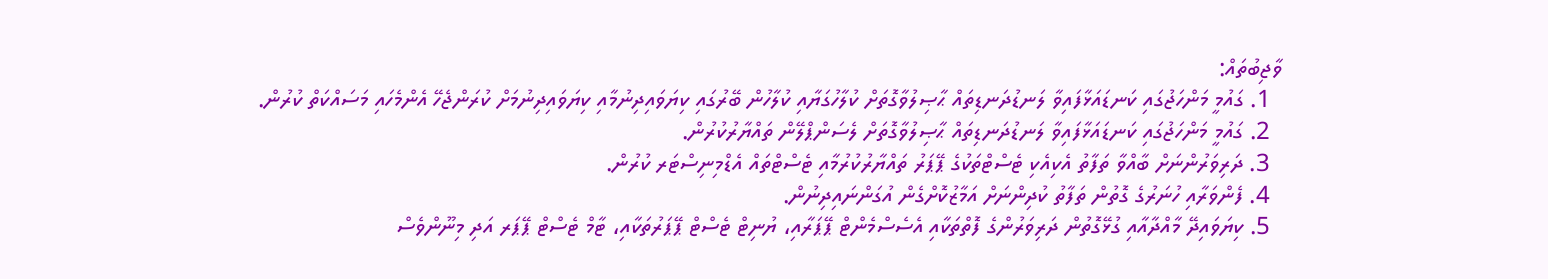ވާޖިބުތައް:
  1. ގައުމީ މަންހަޖުގައި ކަނޑައަޅާފައިވާ ލަނޑުދަނޑިތައް ޙާޞިލުވާގޮތަށް ކުލާހުގަޔާއި ކުލާހުން ބޭރުގައި ކިޔަވައިދިނުމާއި ކިޔަވައިދިނުމަށް ކުރަންޖެހޭ އެންމެހައި މަސައްކަތް ކުރުން.
  2. ގައުމީ މަންހަޖުގައި ކަނޑައަޅާފައިވާ ލަނޑުދަނޑިތައް ޙާޞިލުވާގޮތަށް ލެސަންޕްލޭން ތައްޔާރުކުރުން.
  3. ދަރިވަރުންނަށް ބާއްވާ ތަފާތު އެކިއެކި ޓެސްޓްތަކުގެ ޕޭޕަރު ތައްޔާރުކުރުމާއި ޓެސްޓްތައް އެޑްމިނިސްޓަރ ކުރުން.
  4. ފެންވަރާއި ހުނަރުގެ ގޮތުން ތަފާތު ކުދިންނަށް އަމާޒުކޮށްގެން އުގަންނައިދިނުން.
  5. ކިޔަވައިދޭ މާއްދާއާއި ގުޅޭގޮތުން ދަރިވަރުންގެ ފޮތްތަކާއި އެސެސްމެންޓް ޕޭޕަރާއި، ޔުނިޓް ޓެސްޓް ޕޭޕަރުތަކާއި، ޓާމް ޓެސްޓް ޕޭޕަރ އަދި މިނޫންވެސް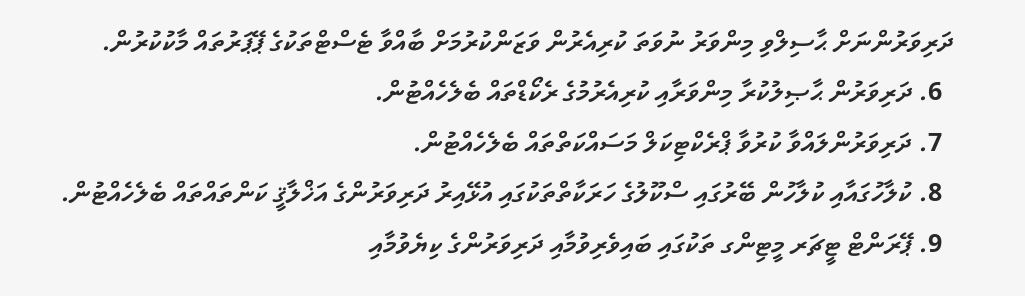ދަރިވަރުންނަށް ޙާސިލްވި މިންވަރު ނުވަތަ ކުރިއެރުން ވަޒަންކުރުމަށް ބާއްވާ ޓެސްޓްތަކުގެ ޕޭޕަރުތައް މާކުކުރުން.
  6. ދަރިވަރުން ޙާޞިލުކުރާ މިންވަރާއި ކުރިއެރުމުގެ ރެކޯޑްތައް ބެލެހެއްޓުން.
  7. ދަރިވަރުންލައްވާ ކުރުވާ ޕްރެކްޓިކަލް މަސައްކަތްތައް ބެލެހެއްޓުން.
  8. ކުލާހުގައާއި ކުލާހުން ބޭރުގައި ސްކޫލުގެ ހަރަކާތްތަކުގައި އުޅޭއިރު ދަރިވަރުންގެ އަޚްލާޤީ ކަންތައްތައް ބެލެހެއްޓުން.
  9. ޕޭރަންޓް ޓީޗަރ މީޓިންގ ތަކުގައި ބައިވެރިވުމާއި ދަރިވަރުންގެ ކިޔެވުމާއި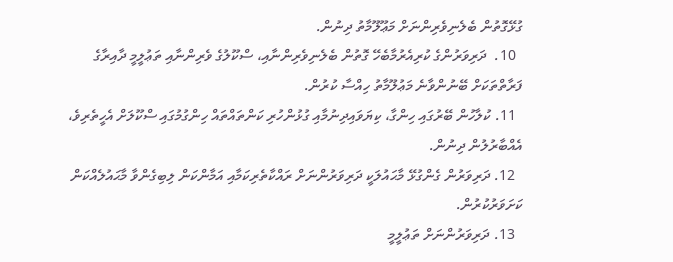ގުޅޭގޮތުން ބެލެނިވެރިންނަށް މަޢޫލޫމާތު ދިނުން.
  10.  ދަރިވަރުންގެ ކުރިއެރުމާބެހޭ ގޮތުން ބެލެނިވެރިންނާއި، ސްކޫލުގެ ވެރިންނާއި ތަޢުލީމީ ދާއިރާގެ ފަރާތްތަކަށް ބޭނުންވާނެ މަޢުލޫމާތު ހިއްސާ ކުރުން.
  11. ކުލާހުން ބޭރުގައި ހިންގާ، ކިޔަވައިދިނުމާއި ގުޅުންހުރި ކަންތައްތައް ހިންގުމުގައި ސްކޫލަށް އެހީތެރިވެ، އެއްބާރުލުން ދިނުން.
  12. ދަރިވަރުން ގެންގުޅޭ މާޙައުލަކީ ދަރިވަރުންނަށް ރައްކާތެރިކަމާއި އަމާންކަން ލިބިގެންވާ މާޙައުލެއްކަން ކަށަވަރުކުރުން.
  13. ދަރިވަރުންނަށް ތަޢުލީމީ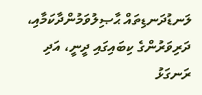ލަނޑުދަނޑިތައް ޙާޞިލުވަމުންދާކަމާއި، ދަރިވަރުންގެ ކިބައިގައި ދީނީ، އަދި ރަނގަޅު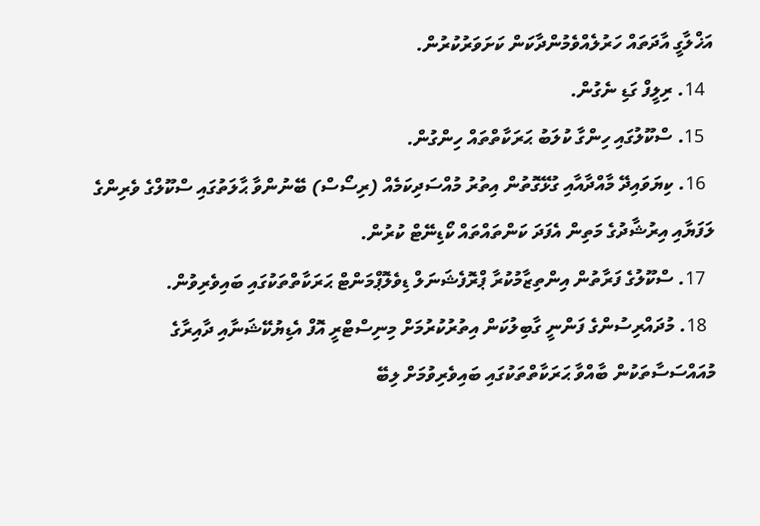އަޚްލާގީ އާދަތައް ހަރުލެއްވެމުންދާކަން ކަށަވަރުކުރުން.
  14. ރިލީފް ގަޑި ނެގުން.
  15. ސްކޫލުގައި ހިންގާ ކުލަބު ޙަރަކާތްތައް ހިންގުން.
  16. ކިޔަވައިދޭ މާއްދާއާއި ގުޅޭގޮތުން އިތުރު މުއްސަދިކަމެއް (ރިސޯސް) ބޭނުންވާ ޙާލަތުގައި ސްކޫލްގެ ވެރިންގެ ލަފަޔާއި އިރުޝާދުގެ މަތިން އެފަދަ ކަންތައްތައް ކޯޑިނޭޓް ކުރުން.
  17. ސްކޫލުގެ ފަރާތުން އިންތިޒާމުކުރާ ޕްރޮފެޝަނަލް ޑިވެލޮޕްމަންޓް ޙަރަކާތްތަކުގައި ބައިވެރިވުން.
  18. މުދައްރިސުންގެ ފަންނީ ގާބިލުކަން އިތުރުކުރުމަށް މިނިސްޓްރީ އޮފް އެޑިޔުކޭޝަނާއި ދާއިރާގެ މުއައްސަސާތަކުން ބާއްވާ ޙަރަކާތްތަކުގައި ބައިވެރިވުމަށް ލިބޭ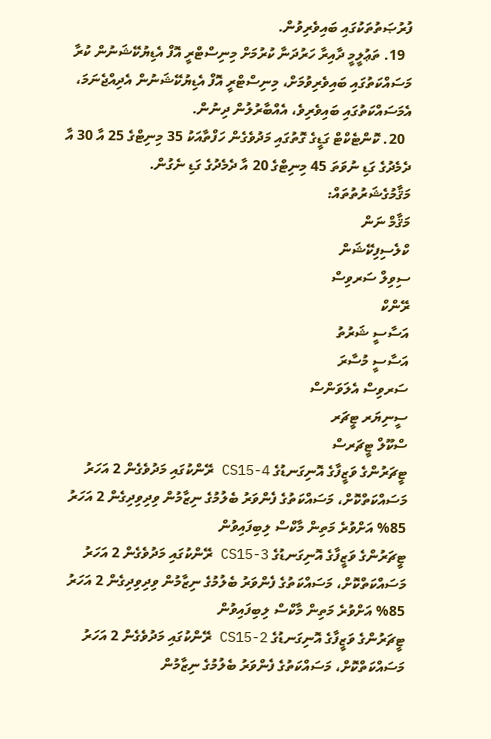ފުރުޞަތުތަކުގައި ބައިވެރިވުން.
  19. ތަޢުލީމީ ދާއިރާ ހަރުދަނާ ކުރުމަށް މިނިސްޓްރީ އޮފް އެޑިޔުކޭޝަނުން ކުރާ މަސައްކަތުގައި ބައިވެރިވުމަށް، މިނިސްޓްރީ އޮފް އެޑިޔުކޭޝަނުން އެދިއްޖެނަމަ، އެމަސައްކަތުގައި ބައިވެރިވެ، އެއްބާރުލުން ދިނުން.
  20. ކޮންޓެކްޓް ގަޑީގެ ގޮތުގައި މަދުވެގެން ހަފްތާއަކު 35 މިނިޓްގެ 25 އާ 30 އާ ދެމެދުގެ ގަޑި ނުވަތަ 45 މިނިޓްގެ 20 އާ ދެމެދުގެ ގަޑި ނެގުން.
މަޤާމުގެޝަރުތުތައް:
މަޤާމް ނަން
ކްލެސިފިކޭޝަން
ސިވިލް ސަރވިސް
ރޭންކް
އަސާސީ ޝަރުތު
އަސާސީ މުސާރަ
ސަރވިސް އެލަވަންސް
ސީނިޔަރ ޓީޗަރ
ސްކޫލް ޓީޗަރސް
ޓީޗަރުންގެ ވަޒީފާގެ އޮނިގަނޑުގެ CS15-4 ރޭންކުގައި މަދުވެގެން 2 އަހަރު މަސައްކަތްކޮށް، މަސައްކަތުގެ ފެންވަރު ބެލުމުގެ ނިޒާމުން ވިދިވިދިގެން 2 އަހަރު 85% އަށްވުރެ މަތިން މާކްސް ލިބިފައިވުން
ޓީޗަރުންގެ ވަޒީފާގެ އޮނިގަނޑުގެ CS15-3 ރޭންކުގައި މަދުވެގެން 2 އަހަރު މަސައްކަތްކޮށް، މަސައްކަތުގެ ފެންވަރު ބެލުމުގެ ނިޒާމުން ވިދިވިދިގެން 2 އަހަރު 85% އަށްވުރެ މަތިން މާކްސް ލިބިފައިވުން
ޓީޗަރުންގެ ވަޒީފާގެ އޮނިގަނޑުގެ CS15-2 ރޭންކުގައި މަދުވެގެން 2 އަހަރު މަސައްކަތްކޮށް، މަސައްކަތުގެ ފެންވަރު ބެލުމުގެ ނިޒާމުން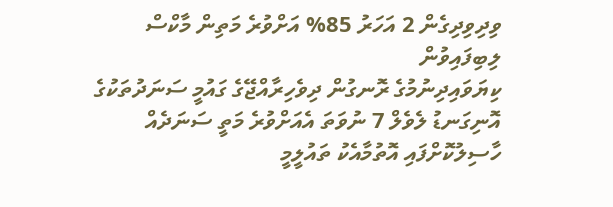ވިދިވިދިގެން 2 އަހަރު 85% އަށްވުރެ މަތިން މާކްސް ލިބިފައިވުން
ކިޔަވައިދިނުމުގެ ރޮނގުން ދިވެހިރާއްޖޭގެ ގައުމީ ސަނަދުތަކުގެ އޮނިގަނޑު ލެވެލް 7 ނުވަތަ އެއަށްވުރެ މަތީ ސަނަދެއް ހާސިލުކޮށްފައި އޮތުމާއެކު ތައުލީމީ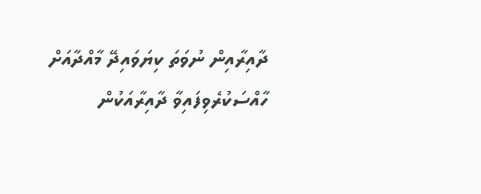ދާއިރާއިން ނުވަތަ ކިޔަވައިދޭ މާއްދާއަށް  ހާއްސަކުރެވިފައިވާ ދާއިރާއަކުން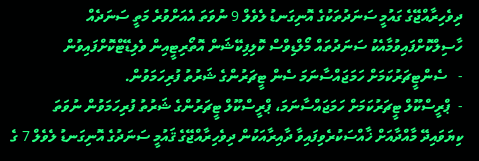ދިވެހިރާއްޖޭގެ ގައުމީ ސަނަދުތަކުގެ އޮނިގަނޑު ލެވެލް 9 ނުވަތަ އެއަށްވުރެ މަތީ ސަނަދެއް ހާސިލްކޮށްފައިވުމާއެކު ސަނަދުތައް މޯލްޑިވްސް ކޮލިފިކޭޝަން އޮތޯރިޓީއިން ވެލިޑޭޓްކޮށްފައިވުން
-   ސެންޓީޗަރުކަމަށް ހަމަޖައްސާނަމަ ސެން ޓީޗަރުންގެ ޝަރުތު ފުރިހަމަވުން.
-  ޕްރީސްކޫލް ޓީޗަރުކަމަށް ހަމަޖައްސާނަމަ، ޕްރީސްކޫލް ޓީޗަރުންގެ ޝަރުތު ފުރިހަމަވުން ނުވަތަ
ކިޔަވައިދޭ މާއްދާއަށް ޚާއްސަކުރެވިފައިވާ ދާއިރާއަކުން ދިވެހިރާއްޖޭގެ ޤައުމީ ސަނަދުގެ އޮނިގަނޑު ލެވެލް 7 ގެ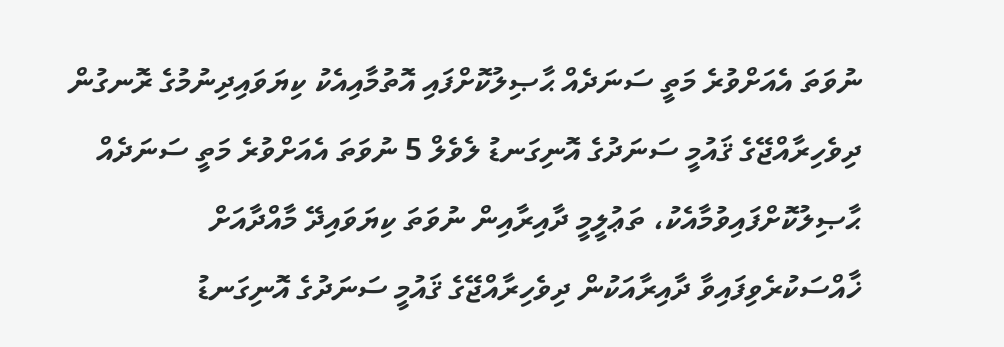ނުވަތަ އެއަށްވުރެ މަތީ ސަނަދެއް ޙާޞިލުކޮށްފައި އޮތުމާއިއެކު ކިޔަވައިދިނުމުގެ ރޮނގުން ދިވެހިރާއްޖޭގެ ޤައުމީ ސަނަދުގެ އޮނިގަނޑު ލެވެލް 5 ނުވަތަ އެއަށްވުރެ މަތީ ސަނަދެއް ޙާޞިލުކޮށްފައިވުމާއެކު، ތަޢުލީމީ ދާއިރާއިން ނުވަތަ ކިޔަވައިދޭ މާއްދާއަށް ޚާއްސަކުރެވިފައިވާ ދާއިރާއަކުން ދިވެހިރާއްޖޭގެ ޤައުމީ ސަނަދުގެ އޮނިގަނޑު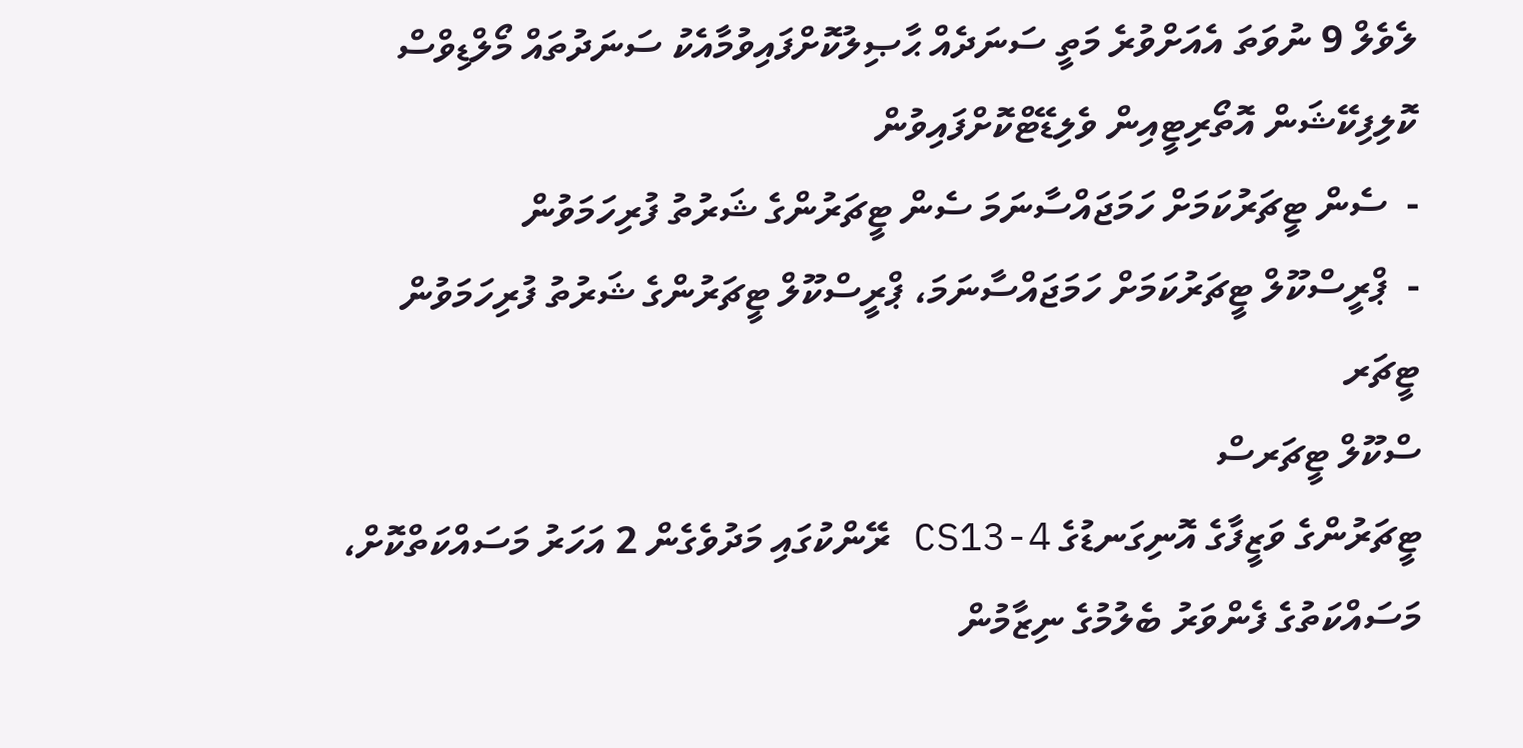ލެވެލް 9 ނުވަތަ އެއަށްވުރެ މަތީ ސަނަދެއް ޙާޞިލުކޮށްފައިވުމާއެކު ސަނަދުތައް މޯލްޑިވްސް ކޮލިފިކޭޝަން އޮތޯރިޓީއިން ވެލިޑޭޓްކޮށްފައިވުން
-  ސެން ޓީޗަރުކަމަށް ހަމަޖައްސާނަމަ ސެން ޓީޗަރުންގެ ޝަރުތު ފުރިހަމަވުން
-  ޕްރީސްކޫލް ޓީޗަރުކަމަށް ހަމަޖައްސާނަމަ، ޕްރީސްކޫލް ޓީޗަރުންގެ ޝަރުތު ފުރިހަމަވުން
ޓީޗަރ
ސްކޫލް ޓީޗަރސް
ޓީޗަރުންގެ ވަޒީފާގެ އޮނިގަނޑުގެ CS13-4 ރޭންކުގައި މަދުވެގެން 2 އަހަރު މަސައްކަތްކޮށް، މަސައްކަތުގެ ފެންވަރު ބެލުމުގެ ނިޒާމުން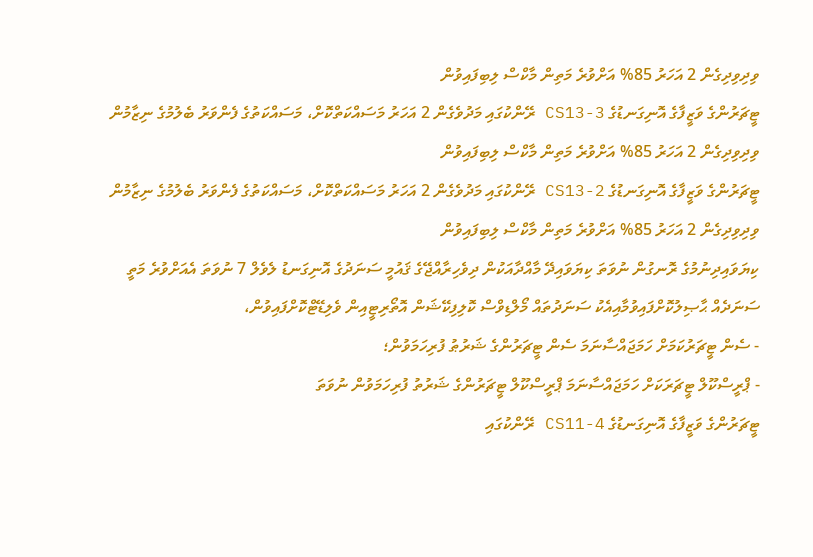ވިދިވިދިގެން 2 އަހަރު 85% އަށްވުރެ މަތިން މާކްސް ލިބިފައިވުން
ޓީޗަރުންގެ ވަޒީފާގެ އޮނިގަނޑުގެ CS13-3 ރޭންކުގައި މަދުވެގެން 2 އަހަރު މަސައްކަތްކޮށް، މަސައްކަތުގެ ފެންވަރު ބެލުމުގެ ނިޒާމުން ވިދިވިދިގެން 2 އަހަރު 85% އަށްވުރެ މަތިން މާކްސް ލިބިފައިވުން
ޓީޗަރުންގެ ވަޒީފާގެ އޮނިގަނޑުގެ CS13-2 ރޭންކުގައި މަދުވެގެން 2 އަހަރު މަސައްކަތްކޮށް، މަސައްކަތުގެ ފެންވަރު ބެލުމުގެ ނިޒާމުން ވިދިވިދިގެން 2 އަހަރު 85% އަށްވުރެ މަތިން މާކްސް ލިބިފައިވުން
ކިޔަވައިދިނުމުގެ ރޮނގުން ނުވަތަ ކިޔަވައިދޭ މާއްދާއަކުން ދިވެހިރާއްޖޭގެ ޤައުމީ ސަނަދުގެ އޮނިގަނޑު ލެވެލް 7 ނުވަތަ އެއަށްވުރެ މަތީ ސަނަދެއް ޙާޞިލުކޮށްފައިވުމާއިއެކު ސަނަދުތައް މޯލްޑިވްސް ކޮލިފިކޭޝަން އޮތޯރިޓީއިން ވެލިޑޭޓްކޮށްފައިވުން،
- ސެން ޓީޗަރުކަމަށް ހަމަޖައްސާނަމަ ސެން ޓީޗަރުންގެ ޝަރުޠު ފުރިހަމަވުން؛
- ޕްރީސްކޫލް ޓީޗަރަކަށް ހަމަޖައްސާނަމަ ޕްރީސްކޫލް ޓީޗަރުންގެ ޝަރުތު ފުރިހަމަވުން ނުވަތަ
ޓީޗަރުންގެ ވަޒީފާގެ އޮނިގަނޑުގެ CS11-4 ރޭންކުގައި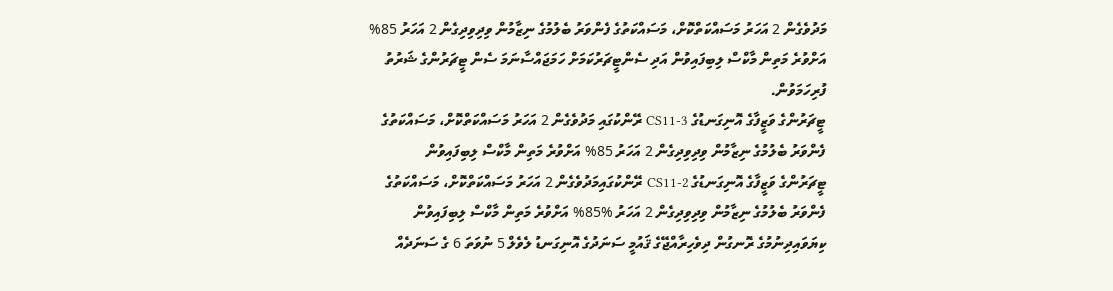މަދުވެގެން 2 އަހަރު މަސައްކަތްކޮށް، މަސައްކަތުގެ ފެންވަރު ބެލުމުގެ ނިޒާމުން ވިދިވިދިގެން 2 އަހަރު 85% އަށްވުރެ މަތިން މާކްސް ލިބިފައިވުން އަދި ސެންޓީޗަރުކަމަށް ހަމަޖައްސާނަމަ ސެން ޓީޗަރުންގެ ޝަރުތު ފުރިހަމަވުން.
ޓީޗަރުންގެ ވަޒީފާގެ އޮނިގަނޑުގެ CS11-3 ރޭންކުގައި މަދުވެގެން 2 އަހަރު މަސައްކަތްކޮށް، މަސައްކަތުގެ ފެންވަރު ބެލުމުގެ ނިޒާމުން ވިދިވިދިގެން 2 އަހަރު 85% އަށްވުރެ މަތިން މާކްސް ލިބިފައިވުން
ޓީޗަރުންގެ ވަޒީފާގެ އޮނިގަނޑުގެ CS11-2 ރޭންކުގައިމަދުވެގެން 2 އަހަރު މަސައްކަތްކޮށް، މަސައްކަތުގެ ފެންވަރު ބެލުމުގެ ނިޒާމުން ވިދިވިދިގެން 2 އަހަރު %85% އަށްވުރެ މަތިން މާކްސް ލިބިފައިވުން
ކިޔަވައިދިނުމުގެ ރޮނގުން ދިވެހިރާއްޖޭގެ ޤައުމީ ސަނަދުގެ އޮނިގަނޑު ލެވެލް 5 ނުވަތަ 6 ގެ ސަނަދެއް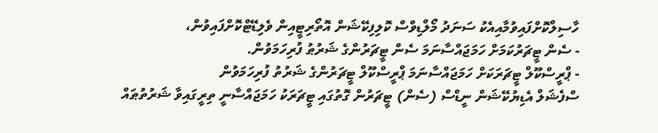ހާސިލްކޮށްފައިވުމާއިއެކު ސަނަދު މޯލްޑިވްސް ކޮލިފިކޭޝަން އޮތޯރިޓީއިން ވެލިޑޭޓްކޮށްފައިވުން،
- ސެން ޓީޗަރުކަމަށް ހަމަޖައްސާނަމަ ސެން ޓީޗަރުންގެ ޝަރުޠު ފުރިހަމަވުން.
- ޕްރީސްކޫލް ޓީޗަރަކަށް ހަމަޖައްސާނަމަ ޕްރީސްކޫލް ޓީޗަރުންގެ ޝަރުތު ފުރިހަމަވުން
ސްފެޝަލް އެޑިޔުކޭޝަން ނީޑްސް (ސެން) ޓީޗަރުން ގޮތުގައި ޓީޗަރަކު ހަމަޖައްސާނީ ތިރީގައިވާ ޝަރުތުޠައް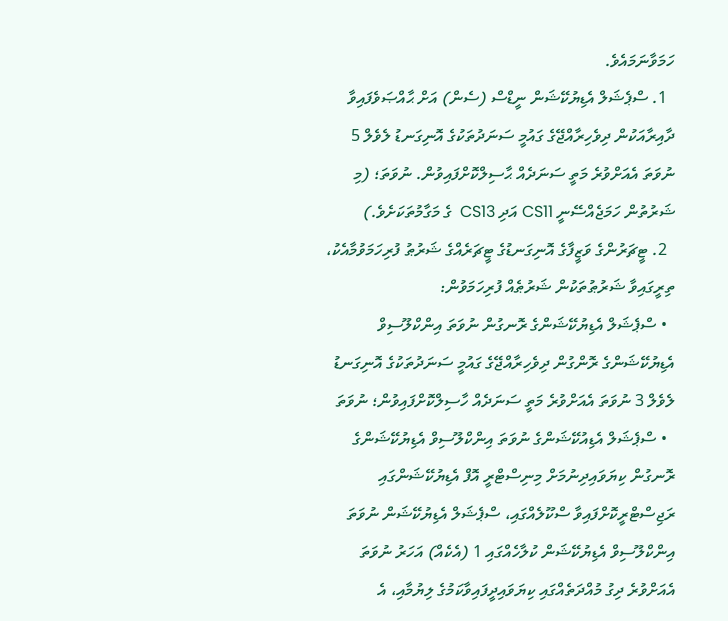ހަމަވާނަމައެވެ.
  1. ސްޕެޝަލް އެޑިޔުކޭޝަން ނީޑްސް (ސެން) އަށް ޙާއްޞަވެފައިވާ ދާއިރާއަކުން ދިވެހިރާއްޖޭގެ ގައުމީ ސަނަދުތަކުގެ އޮނިގަނޑު ލެވެލް 5 ނުވަތަ އެއަށްވުރެ މަތީ ސަނަދެއް ޙާސިލްކޮށްފައިވުން. ނުވަތަ؛ (މި ޝަރުތުން ހަމަޖެއްސޭނީ CS11 އަދި CS13  ގެ މަގާމުތަކަށެވެ.)
  2. ޓީޗަރުންގެ ވަޒީފާގެ އޮނިގަނޑުގެ ޓީޗަރެއްގެ ޝަރުޠު ފުރިހަމަވުމާއެކު، ތިރީގައިވާ ޝަރުޠުތަކުން ޝަރުޠެއް ފުރިހަމަވުން:
  • ސްޕެޝަލް އެޑިޔުކޭޝަންގެ ރޮނގުން ނުވަތަ އިންކްލޫސިވް އެޑިޔުކޭޝަންގެ ރޮންގުން ދިވެހިރާއްޖޭގެ ގައުމީ ސަނަދުތަކުގެ އޮނިގަނޑު ލެވެލް 3 ނުވަތަ އެއަށްވުރެ މަތީ ސަނަދެއް ހާސިލްކޮށްފައިވުން؛ ނުވަތަ
  • ސްޕެޝަލް އެޑިއުކޭޝަންގެ ނުވަތަ އިންކްލޫސިވް އެޑިޔުކޭޝަންގެ ރޮނގުން ކިޔަވައިދިނުމަށް މިނިސްޓްރީ އޮފް އެޑިޔުކޭޝަންގައި ރަޖިސްޓްރީކޮށްފައިވާ ސްކޫލެއްގައި، ސްޕެޝަލް އެޑިޔުކޭޝަން ނުވަތަ އިންކްލޫސިވް އެޑިޔުކޭޝަން ކުލާހެއްގައި 1 (އެކެއް) އަހަރު ނުވަތަ އެއަށްވުރެ ދިގު މުއްދަތެއްގައި ކިޔަވައިދީފައިވާކަމުގެ ލިޔުމާއި، އެ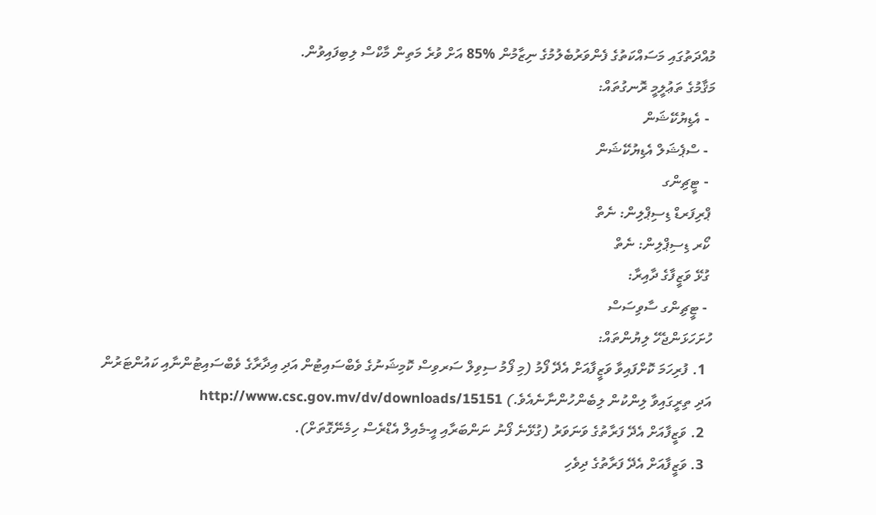މުއްދަތުގައި މަސައްކަތުގެ ފެންވަރުބެލުމުގެ ނިޒާމުން %85 އަށް ވުރެ މަތިން މާކްސް ލިބިފައިވުން.
މަޤާމުގެ ތަޢުލީމީ ރޮނގުތައް:
  - އެޑިޔުކޭޝަން
  - ސްޕެޝަލް އެޑިޔުކޭޝަން
  - ޓީޗިންގ
 ޕްރިފަރޑް ޑިސިޕްލިން: ނެތް
 ކޯރ ޑިސިޕްލިން: ނެތް
 ގުޅޭ ވަޒީފާގެ ދާއިރާ:
  - ޓީޗިންގ ސާވިސަސް
ހުށަހަޅަންޖެހޭ ލިޔުންތައް:
  1. ފުރިހަމަ ކޮށްފައިވާ ވަޒީފާއަށް އެދޭ ފޯމު (މި ފޯމު ސިވިލް ސަރވިސް ކޮމިޝަނުގެ ވެބްސައިޓުން އަދި އިދާރާގެ ވެބްސައިޓުންނާއި ކައުންޓަރުން އަދި ތިރީގައިވާ ލިންކުން ލިބެންހުންނާނެއެވެ.) http://www.csc.gov.mv/dv/downloads/15151
  2. ވަޒީފާއަށް އެދޭ ފަރާތުގެ ވަނަވަރު (ގުޅޭނެ ފޯނު ނަންބަރާއި އީ-މެއިލް އެޑްރެސް ހިމެނޭގޮތަށް).
  3. ވަޒީފާއަށް އެދޭ ފަރާތުގެ ދިވެހި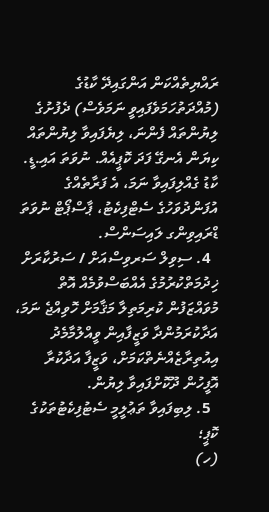ރައްޔިތެއްކަން އަންގައިދޭ ކާޑުގެ (މުއްދަތުހަމަވެފައިވީ ނަމަވެސް) ދެފުށުގެ ލިޔުންތައް ފެންނަ، ލިޔެފައިވާ ލިޔުންތައް ކިޔަން އެނގޭ ފަދަ ކޮޕީއެއް. ނުވަތަ އައި.ޑީ. ކާޑު ގެއްލިފައިވާ ނަމަ، އެ ފަރާތެއްގެ އުފަންދުވަހުގެ ސެޓްފިކެޓު، ޕާސްޕޯޓް ނުވަތަ ޑްރައިވިންގ ލައިސަންސް.
  4. ސިވިލް ސަރވިސްއަށް / ސަރުކާރަށް ޚިދުމަތްކުރުމުގެ އެއްބަސްވުމެއް އޮތް މުވައްޒަފުން ކުރިމަތިލާ މަޤާމަށް ހޮވިއްޖެ ނަމަ، އަދާކުރަމުންދާ ވަޒީފާއިން ވީއްލުމާމެދު އިއުތިރާޒެއްނެތްކަމަށް، ވަޒީފާ އަދާކުރާ އޮފީހުން ދޫކޮށްފައިވާ ލިޔުން.
  5. ލިބިފައިވާ ތަޢުލީމީ ސެޓުފިކެޓުތަކުގެ ކޮޕީ؛
(ހ)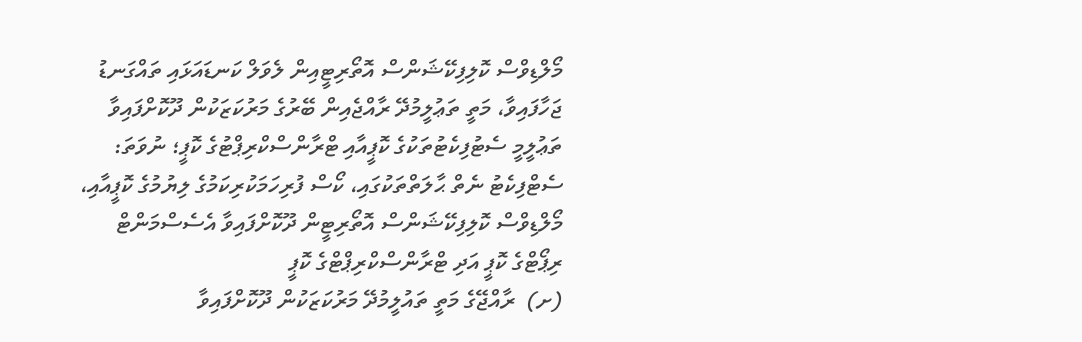މޯލްޑިވްސް ކޮލިފިކޭޝަންސް އޮތޯރިޓީއިން ލެވަލް ކަނޑައަޅައި ތައްގަނޑު ޖަހާފައިވާ، މަތީ ތަޢުލީމުދޭ ރާއްޖެއިން ބޭރުގެ މަރުކަޒަކުން ދޫކޮށްފައިވާ ތަޢުލީމީ ސެޓުފިކެޓުތަކުގެ ކޮޕީއާއި ޓްރާންސްކްރިޕްޓުގެ ކޮޕީ؛ ނުވަތަ: ސެޓްފިކެޓު ނެތް ޙާލަތްތަކުގައި، ކޯސް ފުރިހަމަކުރިކަމުގެ ލިޔުމުގެ ކޮޕީއާއި، މޯލްޑިވްސް ކޮލިފިކޭޝަންސް އޮތޯރިޓީން ދޫކޮށްފައިވާ އެސެސްމަންޓް ރިޕޯޓްގެ ކޮޕީ އަދި ޓްރާންސްކްރިޕްޓްގެ ކޮޕީ
(ށ)  ރާއްޖޭގެ މަތީ ތައުލީމުދޭ މަރުކަޒަކުން ދޫކޮށްފައިވާ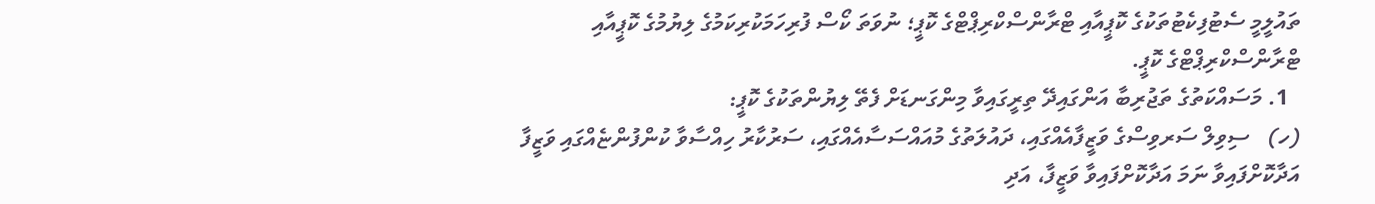ތައުލީމީ ސެޓުފިކެޓުތަކުގެ ކޮޕީއާއި ޓްރާންސްކްރިޕްޓްގެ ކޮޕީ؛ ނުވަތަ ކޯސް ފުރިހަމަކުރިކަމުގެ ލިޔުމުގެ ކޮޕީއާއި ޓްރާންސްކްރިޕްޓްގެ ކޮޕީ.
  1. މަސައްކަތުގެ ތަޖުރިބާ އަންގައިދޭ ތިރީގައިވާ މިންގަނޑަށް ފެތޭ ލިޔުންތަކުގެ ކޮޕީ:
(ހ)   ސިވިލް ސަރވިސްގެ ވަޒީފާއެއްގައި، ދައުލަތުގެ މުއައްސަސާއެއްގައި، ސަރުކާރު ހިއްސާވާ ކުންފުންޏެއްގައި ވަޒީފާ އަދާކޮށްފައިވާ ނަމަ އަދާކޮށްފައިވާ ވަޒީފާ، އަދި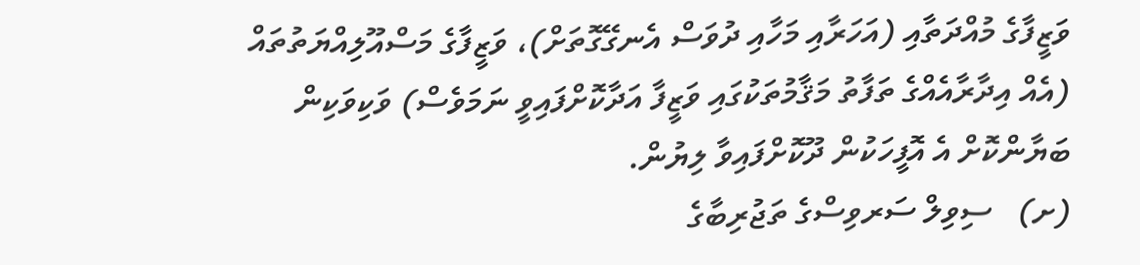ވަޒީފާގެ މުއްދަތާއި (އަހަރާއި މަހާއި ދުވަސް އެނގޭގޮތަށް)، ވަޒީފާގެ މަސްއޫލިއްޔަތުތައް (އެއް އިދާރާއެއްގެ ތަފާތު މަޤާމުތަކުގައި ވަޒީފާ އަދާކޮށްފައިވީ ނަމަވެސް) ވަކިވަކިން ބަޔާންކޮށް އެ އޮފީހަކުން ދޫކޮށްފައިވާ ލިޔުން.
(ށ)   ސިވިލް ސަރވިސްގެ ތަޖުރިބާގެ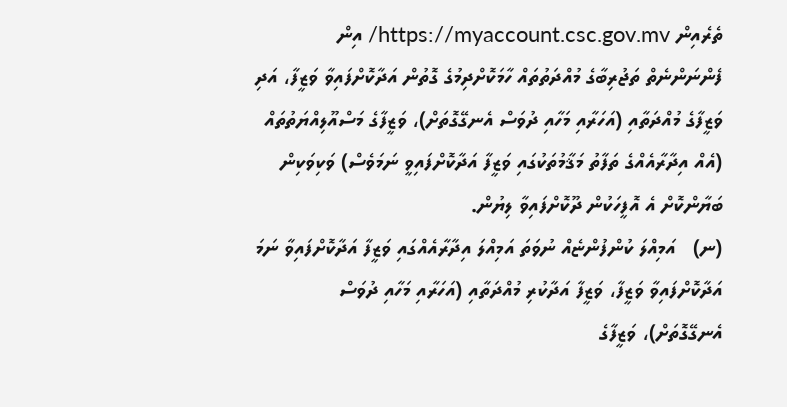ތެރެއިން https://myaccount.csc.gov.mv/ އިން ފެންނަންނެތް ތަޖުރިބާގެ މުއްދަތުތައް ހާމަކޮށްދިމުގެ ގޮތުން އަދާކޮށްފައިވާ ވަޒީފާ، އަދި ވަޒީފާގެ މުއްދަތާއި (އަހަރާއި މަހާއި ދުވަސް އެނގޭގޮތަށް)، ވަޒީފާގެ މަސްއޫލިއްޔަތުތައް (އެއް އިދާރާއެއްގެ ތަފާތު މަޤާމުތަކުގައި ވަޒީފާ އަދާކޮށްފައިވީ ނަމަވެސް) ވަކިވަކިން ބަޔާންކޮށް އެ އޮފީހަކުން ދޫކޮށްފައިވާ ލިޔުން.
(ނ)   އަމިއްލަ ކުންފުންޏެއް ނުވަތަ އަމިއްލަ އިދާރާއެއްގައި ވަޒީފާ އަދާކޮށްފައިވާ ނަމަ އަދާކޮށްފައިވާ ވަޒީފާ، ވަޒީފާ އަދާކުރި މުއްދަތާއި (އަހަރާއި މަހާއި ދުވަސް އެނގޭގޮތަށް)، ވަޒީފާގެ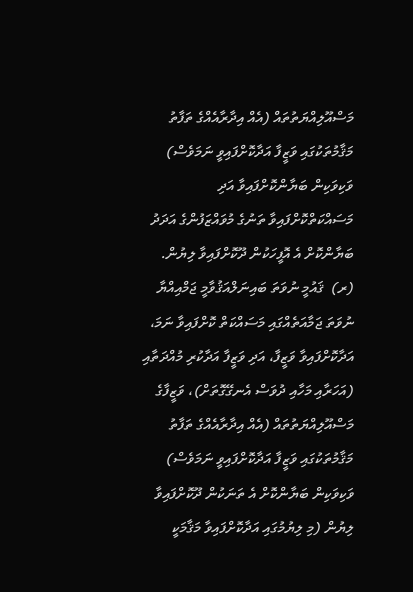މަސްއޫލިއްޔަތުތައް (އެއް އިދާރާއެއްގެ ތަފާތު މަޤާމުތަކުގައި ވަޒީފާ އަދާކޮށްފައިވީ ނަމަވެސް) ވަކިވަކިން ބަޔާންކޮށްފައިވާ އަދި މަސައްކަތްކޮށްފައިވާ ތަނުގެ މުވައްޒަފުންގެ އަދަދު ބަޔާންކޮށް އެ އޮފީހަކުން ދޫކޮށްފައިވާ ލިޔުން.
(ރ)  ޤައުމީ ނުވަތަ ބައިނަލްއަޤުވާމީ ޖަމްއިއްޔާ ނުވަތަ ޖަމާއަތެއްގައި މަސައްކަތް ކޮށްފައިވާ ނަމަ، އަދާކޮށްފައިވާ ވަޒީފާ، އަދި ވަޒީފާ އަދާކުރި މުއްދަތާއި (އަހަރާއި މަހާއި ދުވަސް އެނގޭގޮތަށް)، ވަޒީފާގެ މަސްއޫލިއްޔަތުތައް (އެއް އިދާރާއެއްގެ ތަފާތު މަޤާމުތަކުގައި ވަޒީފާ އަދާކޮށްފައިވީ ނަމަވެސް) ވަކިވަކިން ބަޔާންކޮށް އެ ތަނަކުން ދޫކޮށްފައިވާ ލިޔުން (މި ލިޔުމުގައި އަދާކޮށްފައިވާ މަޤާމަކީ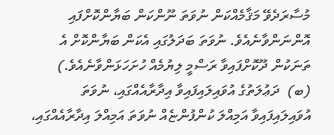މުސާރަދެވޭ މަޤާމެއްކަން ނުވަތަ ނޫންކަން ބަޔާންކޮށްފައި އޮންނަންވާނެއެވެ. ނުވަތަ ބަދަލުގައި އެކަން ބަޔާންކޮށް އެ ތަނަކުން ދޫކޮށްފައިވާ ރަސްމީ ލިޔުމެއް ހުށަހަޅަންވާނެއެވެ.)
(ބ)  ދަޢުލަތުގެ އުވައިލައިފައިވާ އިދާރާއެއްގައި، ނުވަތަ އުވައިލައިފައިވާ އަމިއްލަ ކުންފުންޏެއް ނުވަތަ އަމިއްލަ އިދާރާއެއްގައި،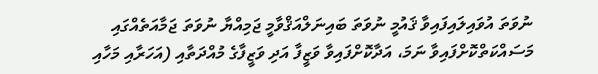ނުވަތަ އުވައިލައިފައިވާ ޤައުމީ ނުވަތަ ބައިނަލްއަޤްވާމީ ޖަމިއްޔާ ނުވަތަ ޖަމާއަތެއްގައި މަސައްކަތްކޮށްފައިވާ ނަމަ، އަދާކޮށްފައިވާ ވަޒީފާ އަދި ވަޒީފާގެ މުއްދަތާއި (އަހަރާއި މަހާއި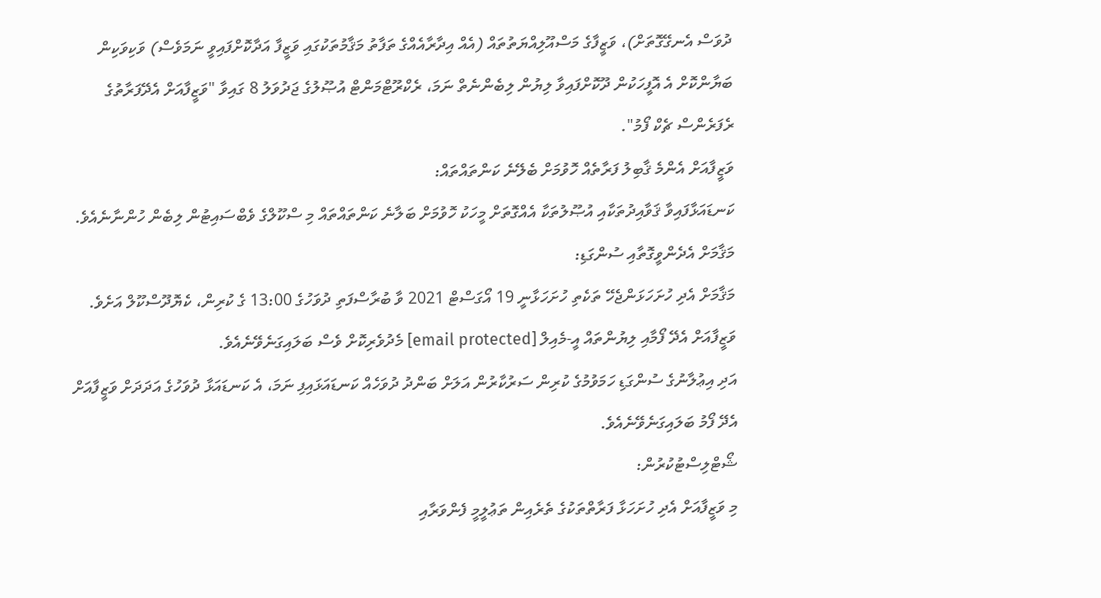ދުވަސް އެނގޭގޮތަށް)، ވަޒީފާގެ މަސްއޫލިއްޔަތުތައް (އެއް އިދާރާއެއްގެ ތަފާތު މަޤާމުތަކުގައި ވަޒީފާ އަދާކޮށްފައިވީ ނަމަވެސް) ވަކިވަކިން ބަޔާންކޮށް އެ އޮފީހަކުން ދޫކޮށްފައިވާ ލިޔުން ލިބެންނެތް ނަމަ، ރެކްރޫޓްމަންޓް އުޞޫލުގެ ޖަދުވަލު 8 ގައިވާ "ވަޒީފާއަށް އެދޭފަރާތުގެ ރެފަރެންސް ޗެކް ފޯމު".
ވަޒީފާއަށް އެންމެ ޤާބިލު ފަރާތެއް ހޮވުމަށް ބެލޭނެ ކަންތައްތައް:
ކަނޑައަޅާފައިވާ ޤަވާއިދުތަކާއި އުޞޫލުތަކާ އެއްގޮތަށް މީހަކު ހޮވުމަށް ބަލާނެ ކަންތައްތައް މި ސްކޫލްގެ ވެބްސައިޓުން ލިބެން ހުންނާނެއެވެ.
މަޤާމަށް އެދެންވީގޮތާއި ސުންގަޑި:
މަޤާމަށް އެދި ހުށަހަޅަންޖެހޭ ތަކެތި ހުށަހަޅާނީ 19 އޯގަސްޓް 2021 ވާ ބުރާސްފަތި ދުވަހުގެ 13:00 ގެ ކުރިން، ކެޔޮދޫސްކޫލް އަށެވެ. ވަޒީފާއަށް އެދޭ ފޯމާއި ލިޔުންތައް އީ-މެއިލް [email protected] މެދުވެރިކޮށް ވެސް ބަލައިގަނެވޭނެއެވެ.
އަދި އިޢުލާނުގެ ސުންގަޑި ހަމަވުމުގެ ކުރިން ސަރުކާރުން އަލަށް ބަންދު ދުވަހެއް ކަނޑައަޅައިފި ނަމަ، އެ ކަނޑައަޅާ ދުވަހުގެ އަދަދަށް ވަޒީފާއަށް އެދޭ ފޯމު ބަލައިގަނެވޭނެއެވެ.
ޝޯޓްލިސްޓުކުރުން:
މި ވަޒީފާއަށް އެދި ހުށަހަޅާ ފަރާތްތަކުގެ ތެރެއިން ތަޢުލީމީ ފެންވަރާއި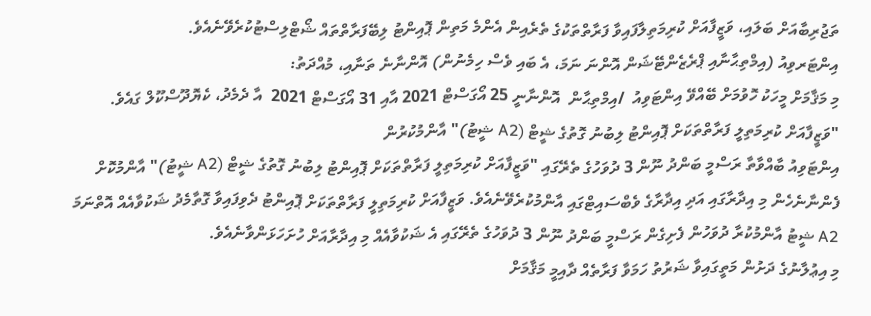ތަޖުރިބާއަށް ބަލައި، ވަޒީފާއަށް ކުރިމަތިލާފައިވާ ފަރާތްތަކުގެ ތެރެއިން އެންމެ މަތިން ޕޮއިންޓު ލިބޭފަރާތްތައް ޝޯޓްލިސްޓުކުރެވޭނެއެވެ.
އިންޓަރވިއު (އިމްތިޙާނާއި ޕްރެޒެންޓޭޝަން އޮންނަ ނަމަ، އެ ބައި ވެސް ހިމެނުން) އޮންނާނެ ތަނާއި، މުއްދަތު:
މި މަޤާމަށް މީހަކު ހޮވުމަށް ބޭއްވޭ އިންޓަވިއު  /އިމްތިޙާން  އޮންނާނީ 25 އޯގަސްޓް 2021 އާއި 31 އޯގަސްޓް 2021  އާ ދެމެދު، ކެޔޮދޫސްކޫލް ގައެވެ.
"ވަޒީފާއަށް ކުރިމަތިލީ ފަރާތްތަކަށް ޕޮއިންޓު ލިބުނު ގޮތުގެ ޝީޓް (A2 ޝީޓު)" އާންމުކުރުން
އިންޓަވިއު ބާއްވާތާ ރަސްމީ ބަންދު ނޫން 3 ދުވަހުގެ ތެރޭގައި "ވަޒީފާއަށް ކުރިމަތިލީ ފަރާތްތަކަށް ޕޮއިންޓު ލިބުނު ގޮތުގެ ޝީޓް (A2 ޝީޓު)" އާންމުކޮށް ފެންނާނެހެން މި އިދާރާގައި އަދި އިދާރާގެ ވެބްސައިޓްގައި އާންމުކުރެވޭނެއެވެ. ވަޒީފާއަށް ކުރިމަތިލީ ފަރާތްތަކަށް ޕޮއިންޓު ދެވިފައިވާ ގޮތާމެދު ޝަކުވާއެއް އޮތްނަމަ A2 ޝީޓު އާންމުކުރާ ދުވަހުން ފެށިގެން ރަސްމީ ބަންދު ނޫން 3 ދުވަހުގެ ތެރޭގައި އެ ޝަކުވާއެއް މި އިދާރާއަށް ހުށަހަޅަންވާނެއެވެ.
މި އިޢުލާނުގެ ދަށުން މަތީގައިވާ ޝަރުތު ހަމަވާ ފަރާތެއް ދާއިމީ މަޤާމަށް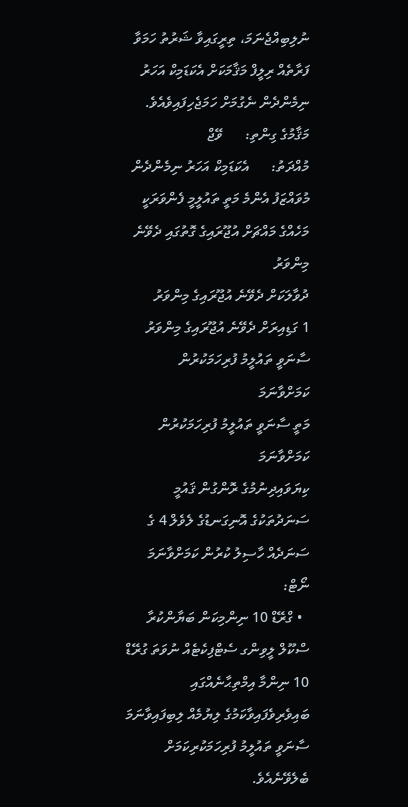ނުލިބިއްޖެނަމަ، ތިރީގައިވާ ޝަރުތު ހަމަވާ ފަރާތެއް ރިލީފް މަޤާމަކަށް އެކަޑަމިކް އަހަރު ނިމެންދެން ނެގުމަށް ހަމަޖެހިފައިވެއެވެ.
މަޤާމުގެ ގިންތި:      ވޭޖް
މުއްދަތު:      އެކަޑަމިކް އަހަރު ނިމެންދެން
މުވައްޒަފު އެންމެ މަތީ ތައުލީމީ ފެންވަރަކީ
މަހެއްގެ މައްޗަށް އުޖޫރައިގެ ގޮތުގައި ދެވޭނެ މިންވަރު
ދުވާލަކަށް ދެވޭނެ އުޖޫރައިގެ މިންވަރު
1 ގަޑިއިރަށް ދެވޭނެ އުޖޫރައިގެ މިންވަރު
ސާނަވީ ތައުލީމު ފުރިހަމަކުރުން ކަމަށްވާނަމަ
މަތީ ސާނަވީ ތައުލީމު ފުރިހަމަކުރުން ކަމަށްވާނަމަ
ކިޔަވައިދިނުމުގެ ރޮންގުން ޤައުމީ ސަނަދުތަކުގެ އޮނިގަނޑުގެ ލެވެލް 4 ގެ ސަނަދެއް ހާސިލު ކުރުން ކަމަށްވާނަމަ
ނޯޓް:
  • ގްރޭޑް 10 ނިންމިކަން ބަޔާންކުރާ ސްކޫލް ލީވިންގ ސެޓްފިކެޓެއް ނުވަތަ ގުރޭޑް 10 ނިންމާ އިމްތިޙާނެއްގައި ބައިވެރިވެފައިވާކަމުގެ ލިޔުމެއް ލިބިފައިވާނަމަ ސާނަވީ ތައުލީމު ފުރިހަމަކުރިކަމަށް ބެލެވޭނެއެވެ.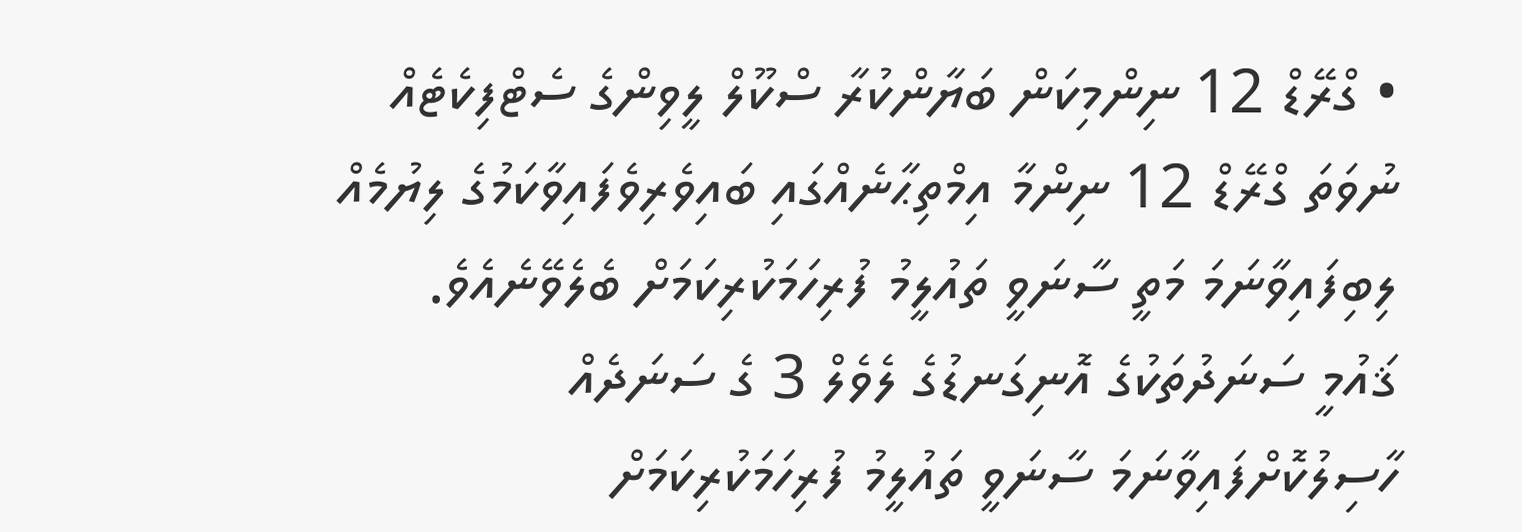• ގްރޭޑް 12 ނިންމިކަން ބަޔާންކުރާ ސްކޫލް ލީވިންގެ ސެޓްފިކެޓެއް ނުވަތަ ގްރޭޑް 12 ނިންމާ އިމްތިޙާނެއްގައި ބައިވެރިވެފައިވާކަމުގެ ލިޔުމެއް ލިބިފައިވާނަމަ މަތީ ސާނަވީ ތައުލީމު ފުރިހަމަކުރިކަމަށް ބެލެވޭނެއެވެ.
ޤައުމީ ސަނަދުތަކުގެ އޮނިގަނޑުގެ ލެވެލް 3 ގެ ސަނަދެއް ހާސިލުކޮށްފައިވާނަމަ ސާނަވީ ތައުލީމު ފުރިހަމަކުރިކަމަށް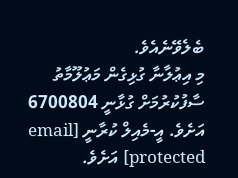ބެލެވޭނެއެވެ.
މި އިޢުލާނާ ގުޅިގެން މަޢުލޫމާތު ސާފުކުރުމަށް ގުޅާނީ 6700804 އަށެވެ. އީ-މެއިލް ކުރާނީ [email protected] އަށެވެ.